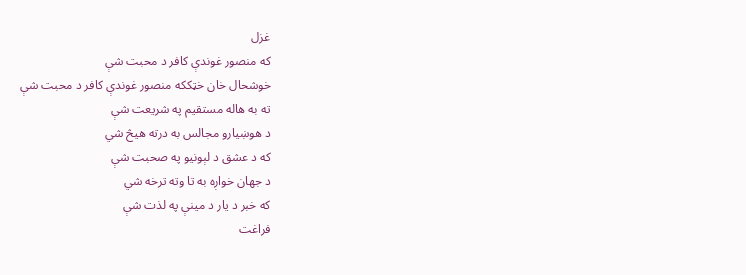غزل
که منصور غوندې کافر د محبت شې
خوشحال خان خټککه منصور غوندې کافر د محبت شې
ته به هاله مستقيم په شريعت شې
د هوښيارو مجالس به درته هيڅ شي
که د عشق د لېونيو په صحبت شې
د جهان خواږه به تا وته ترخه شي
که خبر د يار د مينې په لذت شې
فراغت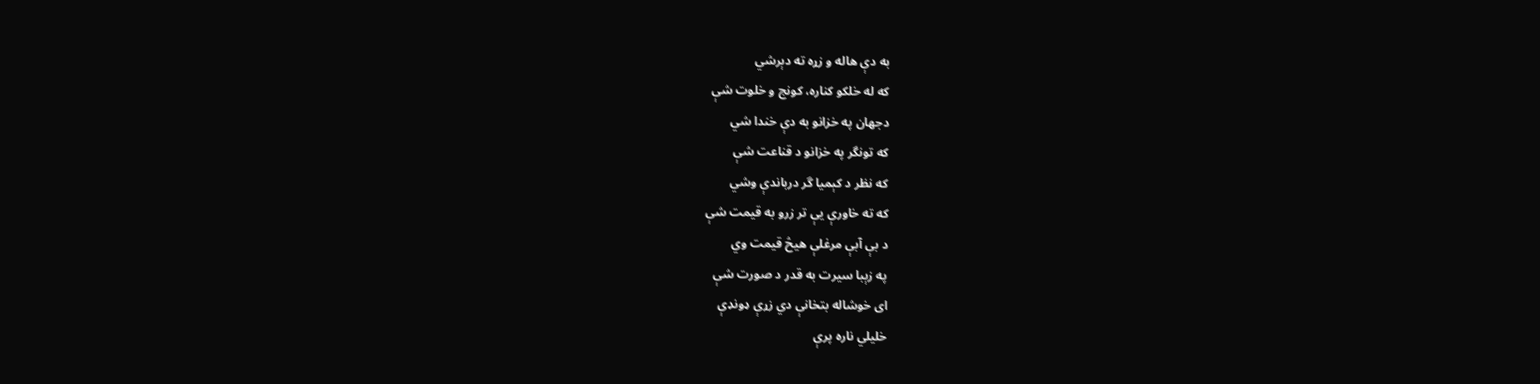به دې هاله و زړه ته دېرشي
که له خلکو کناره، کونج و خلوت شې
دجهان په خزانو به دې خندا شي
که تونگر په خزانو د قناعت شې
که نظر د کېميا گر درباندې وشي
که ته خاورې يې تر زرو به قيمت شې
د بې آبې مرغلې هيڅ قيمت وي
په زېبا سيرت به قدر د صورت شې
ای خوشاله بتخانې دي زړې ډونډې
خليلي ناره پرې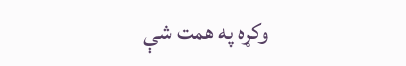وکړه په همت شې